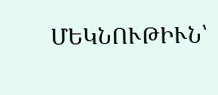ՄԵԿՆՈՒԹԻՒՆ՝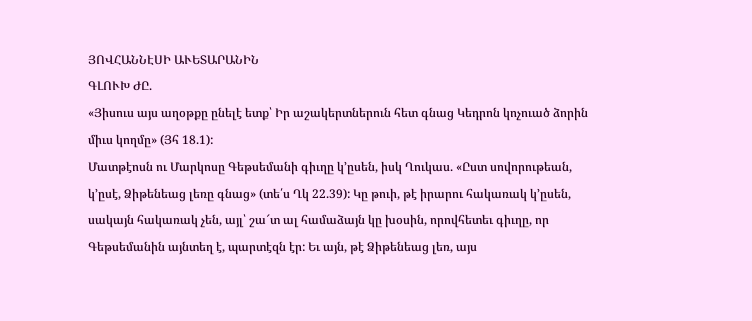ՅՈՎՀԱՆՆԷՍԻ ԱՒԵՏԱՐԱՆԻՆ
ԳԼՈՒԽ ԺԸ.
«Յիսուս այս աղօթքը ընելէ ետք՝ Իր աշակերտներուն հետ գնաց Կեդրոն կոչուած ձորին միւս կողմը» (Յհ 18.1):
Մատթէոսն ու Մարկոսը Գեթսեմանի գիւղը կ՚ըսեն, իսկ Ղուկաս. «Ըստ սովորութեան, կ՚ըսէ, Ձիթենեաց լեռը գնաց» (տե՛ս Ղկ 22.39): Կը թուի, թէ իրարու հակառակ կ՚ըսեն, սակայն հակառակ չեն, այլ՝ շա՜տ ալ համաձայն կը խօսին, որովհետեւ գիւղը, որ Գեթսեմանին այնտեղ է, պարտէզն էր: Եւ այն, թէ Ձիթենեաց լեռ, այս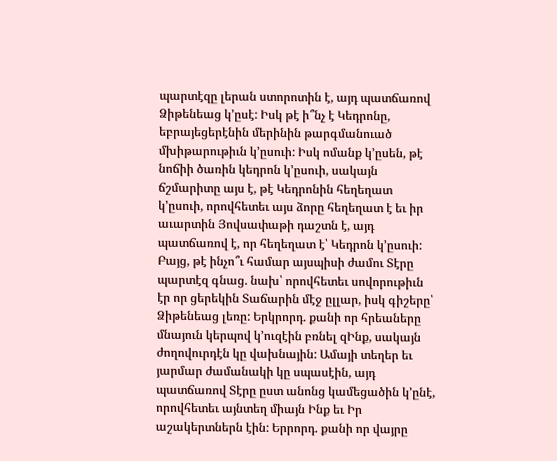պարտէզը լերան ստորոտին է, այդ պատճառով Ձիթենեաց կ՚ըսէ: Իսկ թէ ի՞նչ է Կեդրոնը, եբրայեցերէնին մերինին թարգմանուած մխիթարութիւն կ՚ըսուի: Իսկ ոմանք կ՚ըսեն, թէ նոճիի ծառին կեդրոն կ՚ըսուի, սակայն ճշմարիտը այս է, թէ Կեդրոնին հեղեղատ կ՚ըսուի, որովհետեւ այս ձորը հեղեղատ է եւ իր աւարտին Յովսափաթի դաշտն է, այդ պատճառով է, որ հեղեղատ է՝ Կեդրոն կ՚ըսուի:
Բայց, թէ ինչո՞ւ համար այսպիսի ժամու Տէրը պարտէզ գնաց. նախ՝ որովհետեւ սովորութիւն էր որ ցերեկին Տաճարին մէջ ըլլար, իսկ գիշերը՝ Ձիթենեաց լեռը: Երկրորդ. քանի որ հրեաները մնայուն կերպով կ՚ուզէին բռնել զԻնք, սակայն ժողովուրդէն կը վախնային: Ամայի տեղեր եւ յարմար ժամանակի կը սպասէին, այդ պատճառով Տէրը ըստ անոնց կամեցածին կ՚ընէ, որովհետեւ այնտեղ միայն Ինք եւ Իր աշակերտներն էին: Երրորդ. քանի որ վայրը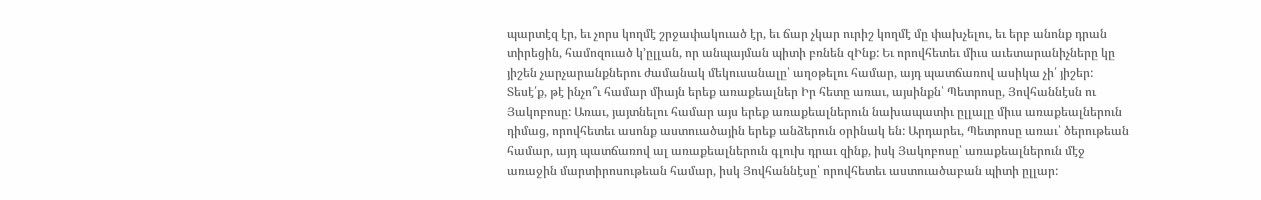պարտէզ էր, եւ չորս կողմէ շրջափակուած էր, եւ ճար չկար ուրիշ կողմէ մը փախչելու, եւ երբ անոնք դրան տիրեցին, համոզուած կ՚ըլլան, որ անպայման պիտի բռնեն զԻնք: Եւ որովհետեւ միւս աւետարանիչները կը յիշեն չարչարանքներու ժամանակ մեկուսանալը՝ աղօթելու համար, այդ պատճառով ասիկա չի՛ յիշեր:
Տեսէ՛ք, թէ ինչո՞ւ համար միայն երեք առաքեալներ Իր հետը առաւ, այսինքն՝ Պետրոսը, Յովհաննէսն ու Յակոբոսը: Առաւ, յայտնելու համար այս երեք առաքեալներուն նախապատիւ ըլլալը միւս առաքեալներուն դիմաց, որովհետեւ ասոնք աստուածային երեք անձերուն օրինակ են: Արդարեւ, Պետրոսը առաւ՝ ծերութեան համար, այդ պատճառով ալ առաքեալներուն գլուխ դրաւ զինք, իսկ Յակոբոսը՝ առաքեալներուն մէջ առաջին մարտիրոսութեան համար, իսկ Յովհաննէսը՝ որովհետեւ աստուածաբան պիտի ըլլար: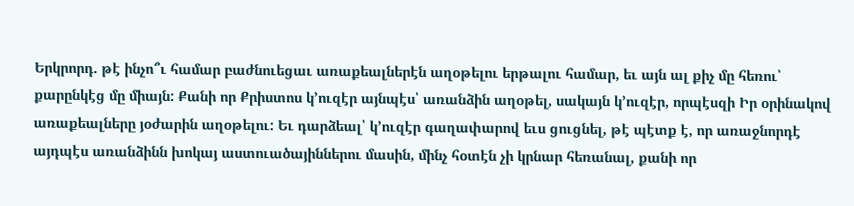Երկրորդ. թէ ինչո՞ւ համար բաժնուեցաւ առաքեալներէն աղօթելու երթալու համար, եւ այն ալ քիչ մը հեռու՝ քարընկէց մը միայն: Քանի որ Քրիստոս կ՚ուզէր այնպէս՝ առանձին աղօթել, սակայն կ՚ուզէր, որպէսզի Իր օրինակով առաքեալները յօժարին աղօթելու: Եւ դարձեալ՝ կ՚ուզէր գաղափարով եւս ցուցնել, թէ պէտք է, որ առաջնորդէ այդպէս առանձինն խոկայ աստուածայիններու մասին, մինչ հօտէն չի կրնար հեռանալ, քանի որ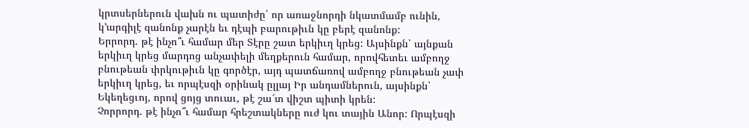կրտսերներուն վախն ու պատիժը՝ որ առաջնորդի նկատմամբ ունին, կ՚արգիլէ զանոնք չարէն եւ դէպի բարութիւն կը բերէ զանոնք:
Երրորդ. թէ ինչո՞ւ համար մեր Տէրը շատ երկիւղ կրեց: Այսինքն՝ այնքան երկիւղ կրեց մարդոց անչափելի մեղքերուն համար, որովհետեւ ամբողջ բնութեան փրկութիւն կը գործէր, այդ պատճառով ամբողջ բնութեան չափ երկիւղ կրեց, եւ որպէսզի օրինակ ըլլայ Իր անդամներուն, այսինքն՝ Եկեղեցւոյ, որով ցոյց տուաւ, թէ շա՜տ վիշտ պիտի կրեն:
Չորրորդ. թէ ինչո՞ւ համար հրեշտակները ուժ կու տային Անոր: Որպէսզի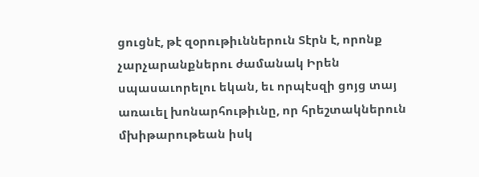ցուցնէ, թէ զօրութիւններուն Տէրն է, որոնք չարչարանքներու ժամանակ Իրեն սպասաւորելու եկան, եւ որպէսզի ցոյց տայ առաւել խոնարհութիւնը, որ հրեշտակներուն մխիթարութեան իսկ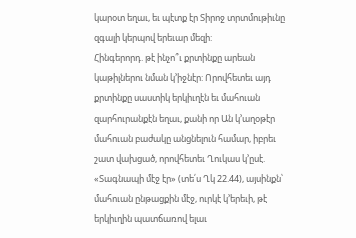կարօտ եղաւ, եւ պէտք էր Տիրոջ տրտմութիւնը զգալի կերպով երեւար մեզի:
Հինգերորդ. թէ ինչո՞ւ քրտինքը արեան կաթիլներու նման կ՚իջնէր: Որովհետեւ այդ քրտինքը սաստիկ երկիւղէն եւ մահուան զարհուրանքէն եղաւ, քանի որ Ան կ՚աղօթէր մահուան բաժակը անցնելուն համար, իբրեւ շատ վախցած, որովհետեւ Ղուկաս կ՚ըսէ. «Տագնապի մէջ էր» (տե՛ս Ղկ 22.44), այսինքն՝ մահուան ընթացքին մէջ, ուրկէ կ՚երեւի, թէ երկիւղին պատճառով ելաւ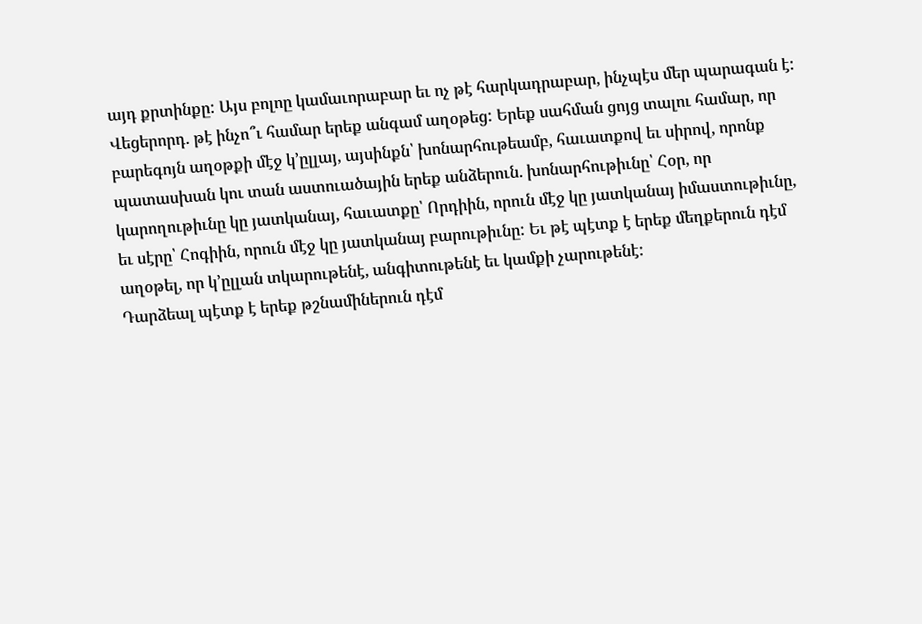այդ քրտինքը: Այս բոլոը կամաւորաբար եւ ոչ թէ հարկադրաբար, ինչպէս մեր պարագան է:
Վեցերորդ. թէ ինչո՞ւ համար երեք անգամ աղօթեց: Երեք սահման ցոյց տալու համար, որ բարեգոյն աղօթքի մէջ կ՚ըլլայ, այսինքն՝ խոնարհութեամբ, հաւատքով եւ սիրով, որոնք պատասխան կու տան աստուածային երեք անձերուն. խոնարհութիւնը՝ Հօր, որ կարողութիւնը կը յատկանայ, հաւատքը՝ Որդիին, որուն մէջ կը յատկանայ իմաստութիւնը, եւ սէրը՝ Հոգիին, որուն մէջ կը յատկանայ բարութիւնը: Եւ թէ պէտք է երեք մեղքերուն դէմ աղօթել, որ կ՚ըլլան տկարութենէ, անգիտութենէ եւ կամքի չարութենէ:
Դարձեալ պէտք է երեք թշնամիներուն դէմ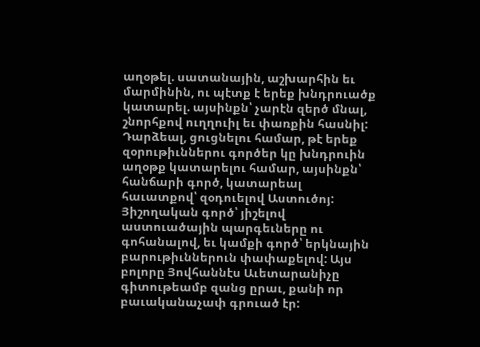աղօթել. սատանային, աշխարհին եւ մարմինին, ու պէտք է երեք խնդրուածք կատարել. այսինքն՝ չարէն զերծ մնալ, շնորհքով ուղղուիլ եւ փառքին հասնիլ:
Դարձեալ, ցուցնելու համար, թէ երեք զօրութիւններու գործեր կը խնդրուին աղօթք կատարելու համար, այսինքն՝ հանճարի գործ, կատարեալ հաւատքով՝ զօդուելով Աստուծոյ: Յիշողական գործ՝ յիշելով աստուածային պարգեւները ու գոհանալով, եւ կամքի գործ՝ երկնային բարութիւններուն փափաքելով: Այս բոլորը Յովհաննէս Աւետարանիչը գիտութեամբ զանց ըրաւ, քանի որ բաւականաչափ գրուած էր: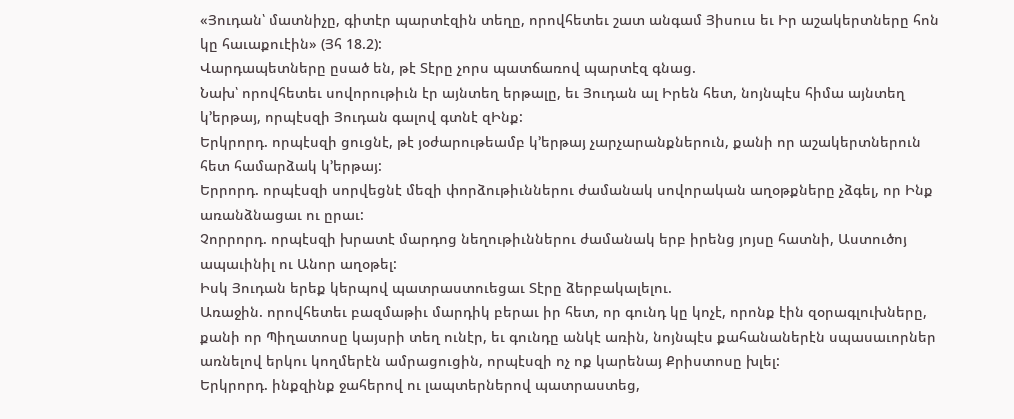«Յուդան՝ մատնիչը, գիտէր պարտէզին տեղը, որովհետեւ շատ անգամ Յիսուս եւ Իր աշակերտները հոն կը հաւաքուէին» (Յհ 18.2):
Վարդապետները ըսած են, թէ Տէրը չորս պատճառով պարտէզ գնաց.
Նախ՝ որովհետեւ սովորութիւն էր այնտեղ երթալը, եւ Յուդան ալ Իրեն հետ, նոյնպէս հիմա այնտեղ կ՚երթայ, որպէսզի Յուդան գալով գտնէ զԻնք:
Երկրորդ. որպէսզի ցուցնէ, թէ յօժարութեամբ կ՚երթայ չարչարանքներուն, քանի որ աշակերտներուն հետ համարձակ կ՚երթայ:
Երրորդ. որպէսզի սորվեցնէ մեզի փորձութիւններու ժամանակ սովորական աղօթքները չձգել, որ Ինք առանձնացաւ ու ըրաւ:
Չորրորդ. որպէսզի խրատէ մարդոց նեղութիւններու ժամանակ երբ իրենց յոյսը հատնի, Աստուծոյ ապաւինիլ ու Անոր աղօթել:
Իսկ Յուդան երեք կերպով պատրաստուեցաւ Տէրը ձերբակալելու.
Առաջին. որովհետեւ բազմաթիւ մարդիկ բերաւ իր հետ, որ գունդ կը կոչէ, որոնք էին զօրագլուխները, քանի որ Պիղատոսը կայսրի տեղ ունէր, եւ գունդը անկէ առին, նոյնպէս քահանաներէն սպասաւորներ առնելով երկու կողմերէն ամրացուցին, որպէսզի ոչ ոք կարենայ Քրիստոսը խլել:
Երկրորդ. ինքզինք ջահերով ու լապտերներով պատրաստեց,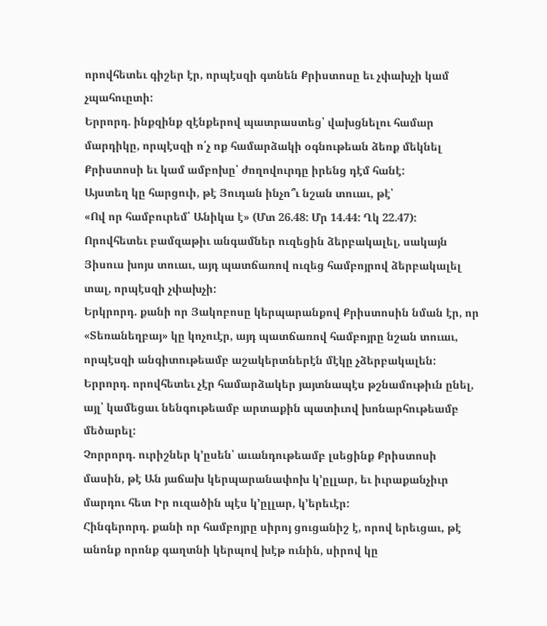որովհետեւ գիշեր էր, որպէսզի գտնեն Քրիստոսը եւ չփախչի կամ չպահուըտի:
Երրորդ. ինքզինք զէնքերով պատրաստեց՝ վախցնելու համար մարդիկը, որպէսզի ո՛չ ոք համարձակի օգնութեան ձեռք մեկնել Քրիստոսի եւ կամ ամբոխը՝ ժողովուրդը իրենց դէմ հանէ:
Այստեղ կը հարցուի, թէ Յուդան ինչո՞ւ նշան տուաւ, թէ՝
«Ով որ համբուրեմ՝ Անիկա է» (Մտ 26.48: Մր 14.44: Ղկ 22.47):
Որովհետեւ բամզաթիւ անգամներ ուզեցին ձերբակալել, սակայն Յիսուս խոյս տուաւ, այդ պատճառով ուզեց համբոյրով ձերբակալել տալ, որպէսզի չփախչի:
Երկրորդ. քանի որ Յակոբոսը կերպարանքով Քրիստոսին նման էր, որ «Տեռանեղբայ» կը կոչուէր, այդ պատճառով համբոյրը նշան տուաւ, որպէսզի անգիտութեամբ աշակերտներէն մէկը չձերբակալեն:
Երրորդ. որովհետեւ չէր համարձակեր յայտնապէս թշնամութիւն ընել, այլ՝ կամեցաւ նենգութեամբ արտաքին պատիւով խոնարհութեամբ մեծարել:
Չորրորդ. ուրիշներ կ՚ըսեն՝ աւանդութեամբ լսեցինք Քրիստոսի մասին, թէ Ան յաճախ կերպարանափոխ կ՚ըլլար, եւ իւրաքանչիւր մարդու հետ Իր ուզածին պէս կ՚ըլլար, կ՚երեւէր:
Հինգերորդ. քանի որ համբոյրը սիրոյ ցուցանիշ է, որով երեւցաւ, թէ անոնք որոնք գաղտնի կերպով խէթ ունին, սիրով կը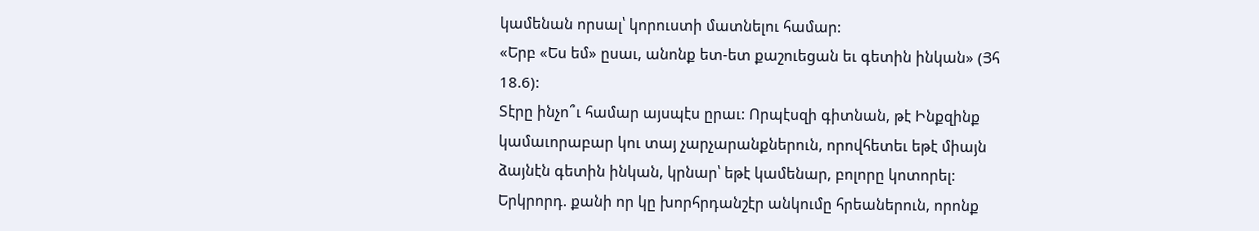կամենան որսալ՝ կորուստի մատնելու համար:
«Երբ «Ես եմ» ըսաւ, անոնք ետ-ետ քաշուեցան եւ գետին ինկան» (Յհ 18.6):
Տէրը ինչո՞ւ համար այսպէս ըրաւ: Որպէսզի գիտնան, թէ Ինքզինք կամաւորաբար կու տայ չարչարանքներուն, որովհետեւ եթէ միայն ձայնէն գետին ինկան, կրնար՝ եթէ կամենար, բոլորը կոտորել:
Երկրորդ. քանի որ կը խորհրդանշէր անկումը հրեաներուն, որոնք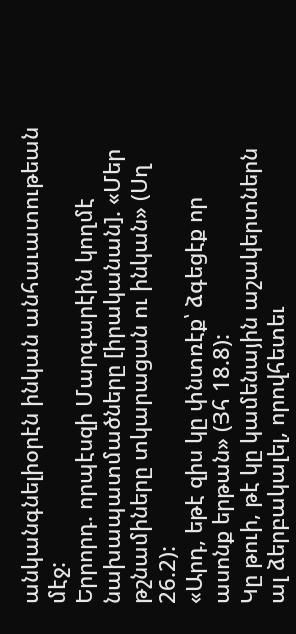անկանգնելիօրէն ինկան անհաւատութեան մէջ:
Երրորդ. որպէսզի Մարգարէին կողմէ նախապատմածները [իրականան]. «Մեր թշնամիները տկարացան ու ինկան» (Սղ 26.2):
«Արդ, եթէ զիս կը փնտռէք՝ ձգեցէք որ ասոնք երթան» (Յհ 18.8):
Կը թուի, թէ կը կամենային աշակերտներն ալ ձերբակալել, որովհետեւ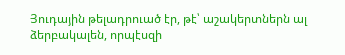Յուդային թելադրուած էր, թէ՝ աշակերտներն ալ ձերբակալեն, որպէսզի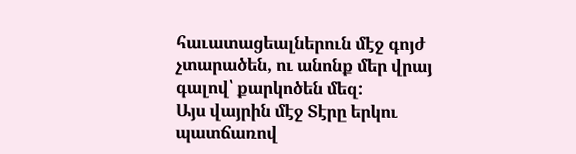հաւատացեալներուն մէջ գոյժ չտարածեն, ու անոնք մեր վրայ գալով՝ քարկոծեն մեզ:
Այս վայրին մէջ Տէրը երկու պատճառով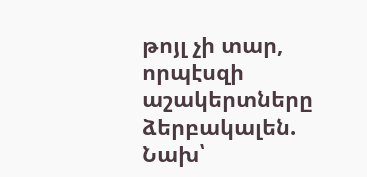թոյլ չի տար, որպէսզի աշակերտները ձերբակալեն.
Նախ՝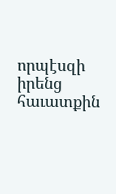որպէսզի իրենց հաւատքին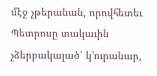մէջ չթերանան, որովհետեւ Պետրոսը տակաւին չձերբակալած՝ կ՚ուրանար,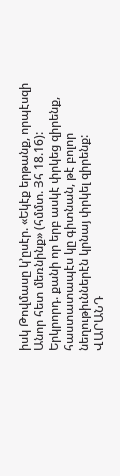իսկ Թովմասը կ՚ըսէր. «Եկէք երթանք, որպէսզի Անոր հետ մեռնինք» (հմմտ. Յհ 18.16):
Երկրորդ. քանի որ երբ ասկէ փրկեց զիրենք, հաստատապէս կը գիտնան, թէ բոլոր նեղութիւններէն կրնայ փրկել զիրենք:
ՎԱՐԱՆԴ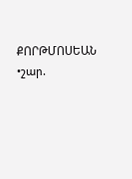ՔՈՐԹՄՈՍԵԱՆ
•շար.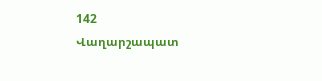142
Վաղարշապատ